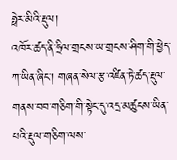ཧྥེར་མིའི་རྡུལ།
འཁོར་ཚད་ནི་ཧྲིལ་གྲངས་ཡ་གྲངས་ཤིག་གི་ཕྱེད་ཀ་ཡིན་ཞིང་། གཞན་སེལ་རྩ་འཛིན་ཏེ་ཚད་རྡུལ་གནས་བབ་གཅིག་གི་སྟེང་དུ་འདྲ་མཚུངས་ཡིན་པའི་རྡུལ་གཅིག་ལས་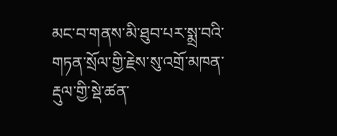མང་བ་གནས་མི་ཐུབ་པར་སྨྲ་བའི་གཏན་སྲོལ་གྱི་རྗེས་སུ་འགྲོ་མཁན་རྡུལ་གྱི་སྡེ་ཚན་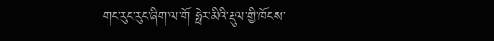གང་རུང་རུང་ཞིག་ལ་གོ ཧྥེར་མིའི་རྡུལ་གྱི་ཁོངས་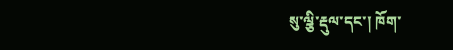སུ་ལྕི་རྡུལ་དང་། ཁོག་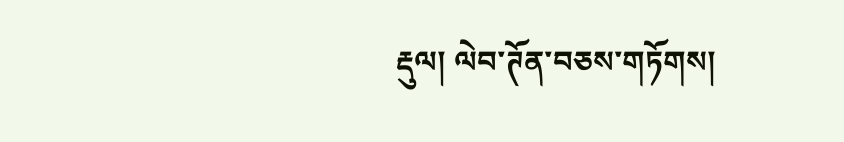རྡུལ། ལེབ་ཊོན་བཅས་གཏོགས།